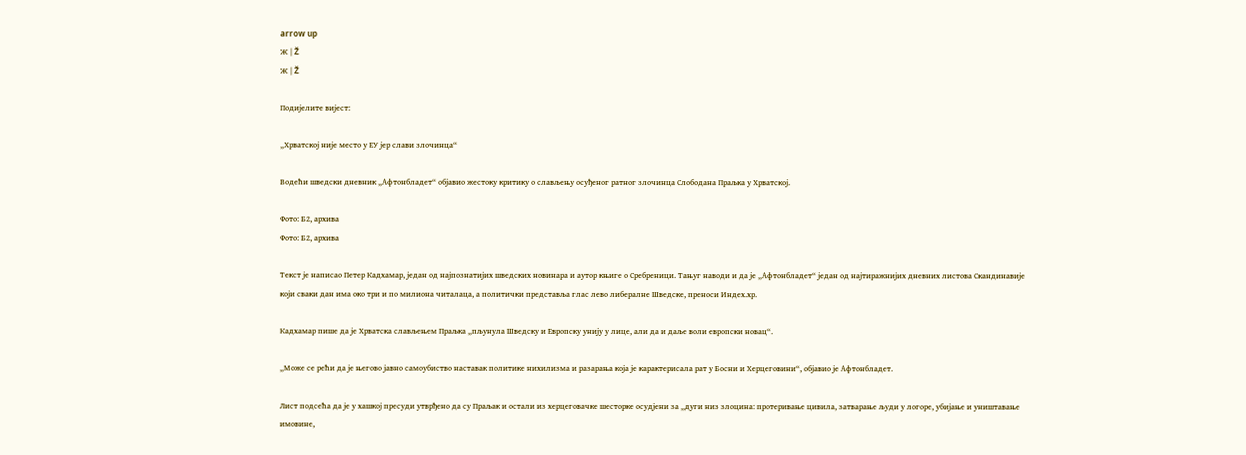arrow up
Ж | Ž
Ж | Ž

Подијелите вијест:

„Хрватској није место у ЕУ јер слави злочинца“

Водећи шведски дневник „Афтонбладет“ објавио жестоку критику о слављењу осуђеног ратног злочинца Слободана Праљка у Хрватској.

Фото: Б2, архива
Фото: Б2, архива

Текст је написао Петер Кадхамар, један од најпознатијих шведских новинара и аутор књиге о Сребреници. Тањуг наводи и да је „Афтонбладет“ један од најтиражнијих дневних листова Скандинавије који сваки дан има око три и по милиона читалаца, а политички представља глас лево либералне Шведске, преноси Индеx.хр.

Кадхамар пише да је Хрватска слављењем Праљка „пљунула Шведску и Европску унију у лице, али да и даље воли европски новац“.

„Може се рећи да је његово јавно самоубиство наставак политике нихилизма и разарања која је карактерисала рат у Босни и Херцеговини“, објавио је Афтонбладет.

Лист подсећа да је у хашкој пресуди утврђено да су Праљак и остали из херцеговачке шесторке осудјени за „дуги низ злоцина: протеривање цивила, затварање људи у логоре, убијање и уништавање имовине,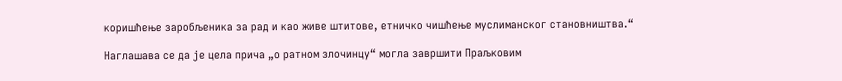коришћење заробљеника за рад и као живе штитове, етничко чишћење муслиманског становништва.“

Наглашава се да је цела прича „о ратном злочинцу“ могла завршити Праљковим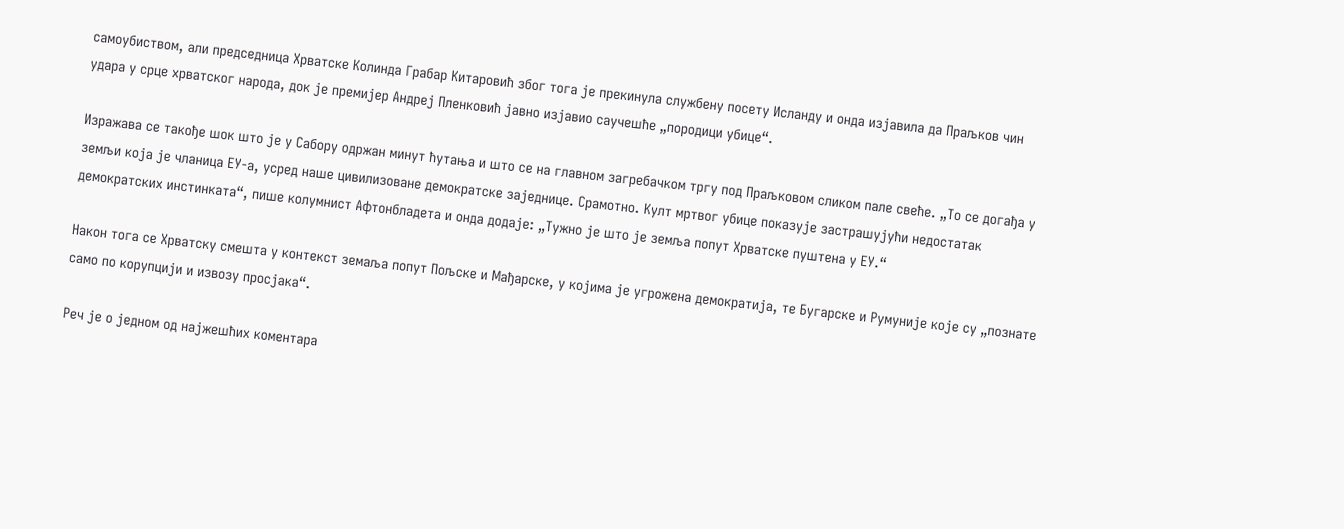самоубиством, али председница Хрватске Колинда Грабар Китаровић због тога је прекинула службену посету Исланду и онда изјавила да Праљков чин удара у срце хрватског народа, док је премијер Андреј Пленковић јавно изјавио саучешће „породици убице“.

Изражава се такође шок што је у Сабору одржан минут ћутања и што се на главном загребачком тргу под Праљковом сликом пале свеће. „То се догађа у земљи која је чланица ЕУ-а, усред наше цивилизоване демократске заједнице. Срамотно. Култ мртвог убице показује застрашујући недостатак демократских инстинката“, пише колумнист Афтонбладета и онда додаје: „Тужно је што је земља попут Хрватске пуштена у ЕУ.“

Након тога се Хрватску смешта у контекст земаља попут Пољске и Мађарске, у којима је угрожена демократија, те Бугарске и Румуније које су „познате само по корупцији и извозу просјака“.

Реч је о једном од најжешћих коментара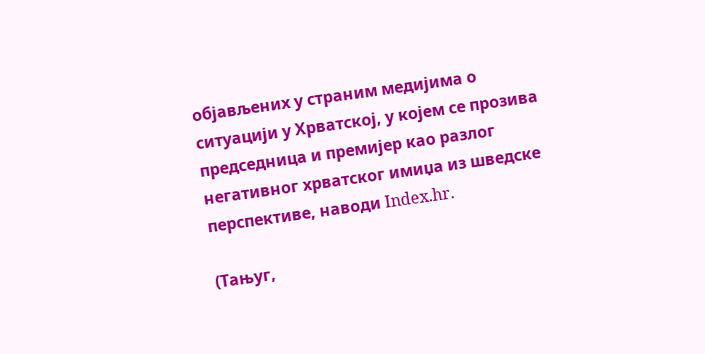објављених у страним медијима о ситуацији у Хрватској, у којем се прозива председница и премијер као разлог негативног хрватског имиџа из шведске перспективе, наводи Index.hr.

(Тањуг,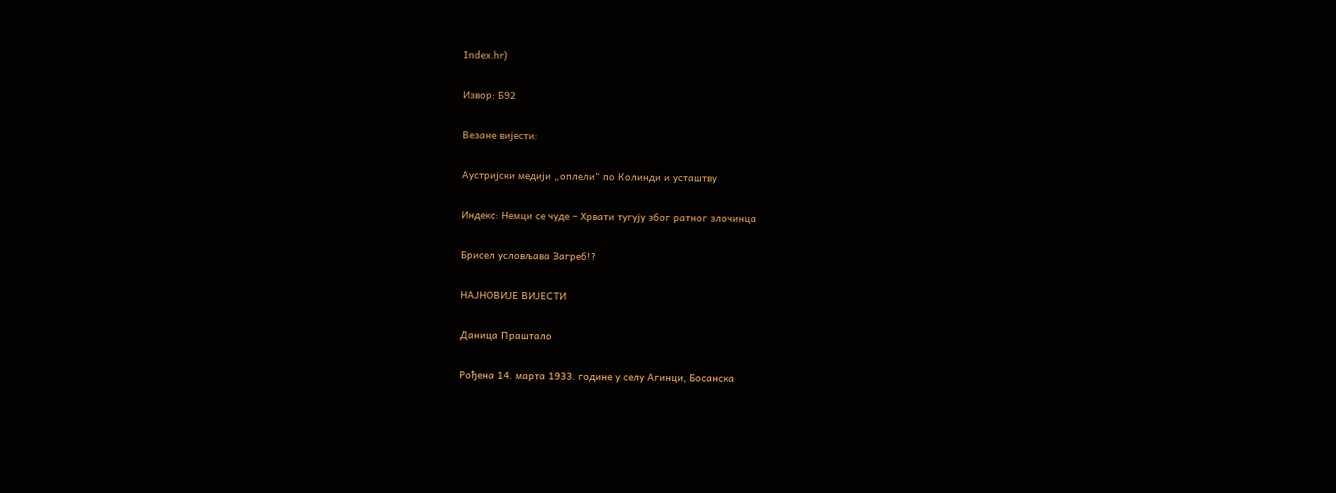Index.hr)

Извор: Б92

Везане вијести:

Аустријски медији „оплели“ по Колинди и усташтву

Индекс: Немци се чуде – Хрвати тугују због ратног злочинца

Брисел условљава Загреб!?

НАЈНОВИЈЕ ВИЈЕСТИ

Даница Праштало

Рођена 14. марта 1933. године у селу Агинци, Босанска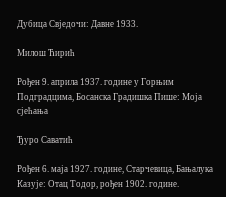Дубица Свједочи: Давне 1933.

Милош Ћирић

Рођен 9. априла 1937. године у Горњим Подградцима, Босанска Градишка Пише: Моја сјећања

Ђуро Саватић

Рођен 6. маја 1927. године, Старчевица, Бањалука Казује: Отац Тодор, рођен 1902. године.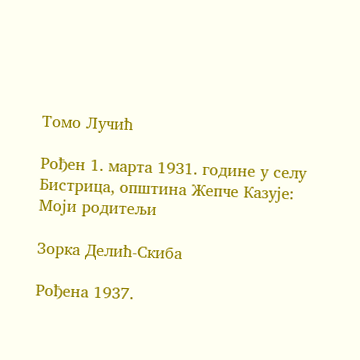Томо Лучић

Рођен 1. марта 1931. године у селу Бистрица, општина Жепче Казује: Моји родитељи

Зорка Делић-Скиба

Рођена 1937.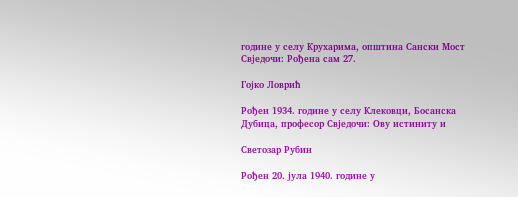године у селу Крухарима, општина Сански Мост Свједочи: Рођена сам 27.

Гојко Ловрић

Рођен 1934. године у селу Клековци, Босанска Дубица, професор Свједочи: Ову истиниту и

Светозар Рубин

Рођен 20. јула 1940. године у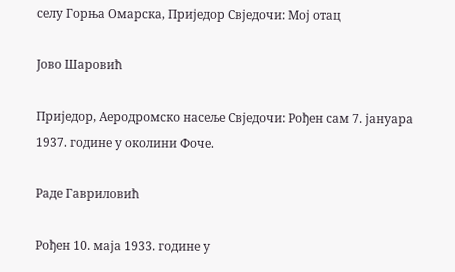селу Горња Омарска, Приједор Свједочи: Мој отац

Јово Шаровић

Приједор, Аеродромско насеље Свједочи: Рођен сам 7. јануара 1937. године у околини Фоче.

Раде Гавриловић

Рођен 10. маја 1933. године у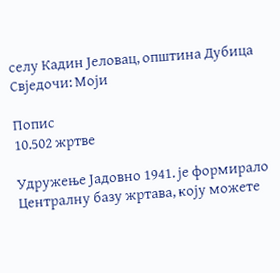селу Кадин Јеловац, општина Дубица Свједочи: Моји

Попис
10.502 жртве

Удружење Јадовно 1941. је формирало Централну базу жртава, коју можете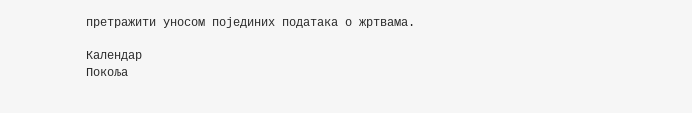претражити уносом појединих података о жртвама.

Календар
Покоља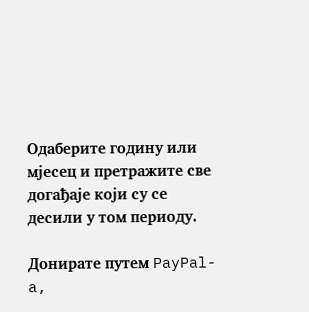Одаберите годину или мјесец и претражите све догађаје који су се десили у том периоду.

Донирате путем PayPal-a,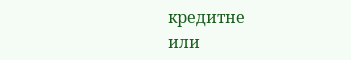кредитне
или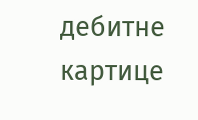дебитне картице